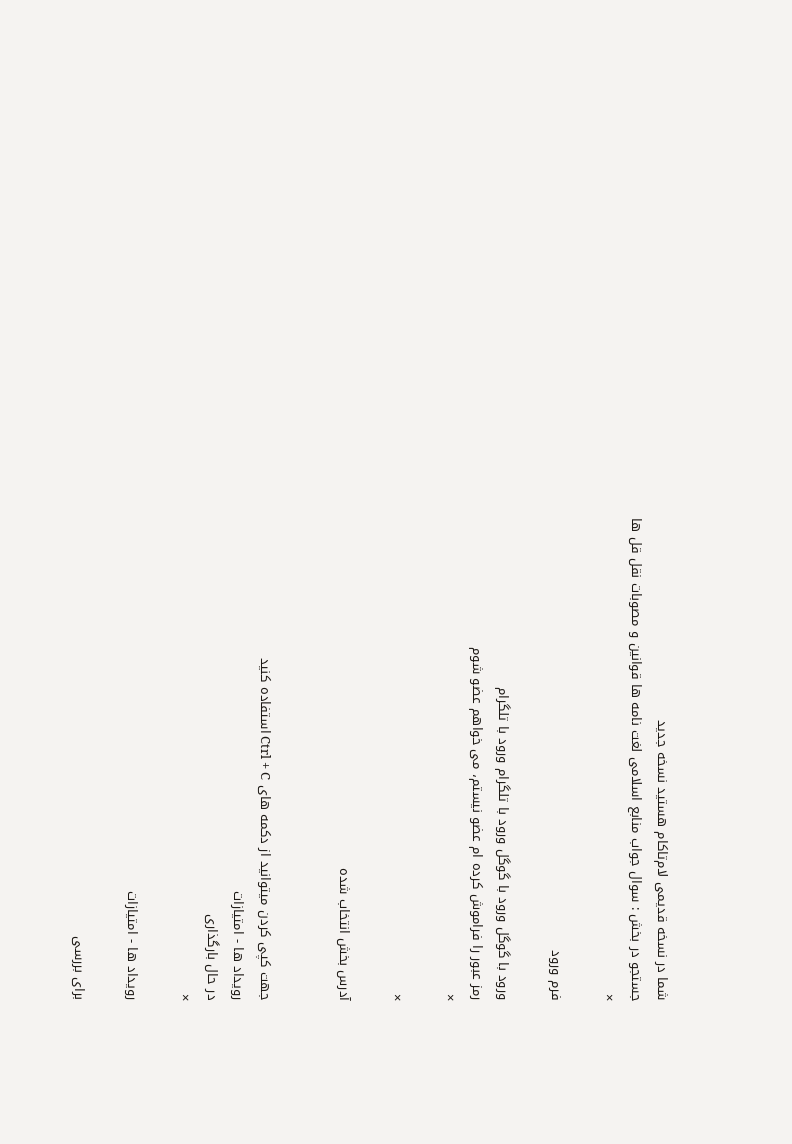شما در نسخه قدیمی لام‌تا‌کام هستید نسخه جدید
جستجو در بخش : سوال جواب منابع اسلامی لغت نامه ها قوانین و مصوبات نقل قل ها
×

فرم ورود

ورود با گوگل ورود با گوگل ورود با تلگرام ورود با تلگرام
رمز عبور را فراموش کرده ام عضو نیستم، می خواهم عضو شوم
×

×

آدرس بخش انتخاب شده


جهت کپی کردن میتوانید از دکمه های Ctrl + C استفاده کنید
رویداد ها - امتیازات
در حال بارگذاری
×

رویداد ها - امتیازات

برای بررسی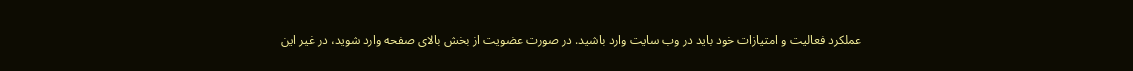عملکرد فعالیت و امتیازات خود باید در وب سایت وارد باشید. در صورت عضویت از بخش بالای صفحه وارد شوید، در غیر این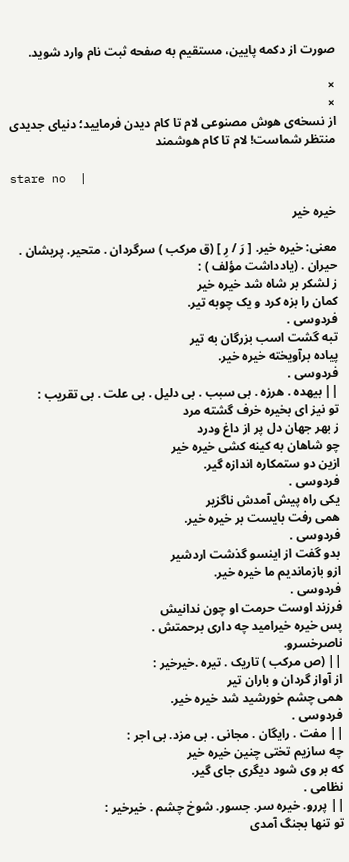صورت از دکمه پایین، مستقیم به صفحه ثبت نام وارد شوید.

×
×
از نسخه‌ی هوش مصنوعی لام تا کام دیدن فرمایید؛ دنیای جدیدی منتظر شماست! لام تا کام هوشمند

stare no  |

خیره خیر

معنی: خیره خیر. [ رَ / رِ ] (ق مرکب ) سرگردان . متحیر. پریشان . حیران . (یادداشت مؤلف ) :
ز لشکر بر شاه شد خیره خیر
کمان را بزه کرد و یک چوبه تیر.
فردوسی .
تبه گشت اسب بزرگان به تیر
پیاده برآویخته خیره خیر.
فردوسی .
|| بیهده . هرزه . بی سبب . بی دلیل . بی علت . بی تقریب :
تو نیز ای بخیره خرف گشته مرد
ز بهر جهان دل پر از داغ ودرد
چو شاهان به کینه کشی خیره خیر
ازین دو ستمکاره اندازه گیر.
فردوسی .
یکی راه پیش آمدش ناگزیر
همی رفت بایست بر خیره خیر.
فردوسی .
بدو گفت از اینسو گذشت اردشیر
ازو بازماندیم ما خیره خیر.
فردوسی .
فرزند اوست حرمت او چون ندانیش
پس خیره خیرامید چه داری برحمتش .
ناصرخسرو.
|| (ص مرکب ) تاریک . تیره .خیرخیر :
از آواز گردان و باران تیر
همی چشم خورشید شد خیره خیر.
فردوسی .
|| مفت . رایگان . مجانی . بی مزد. بی اجر :
چه سازیم تختی چنین خیره خیر
که بر وی شود دیگری جای گیر.
نظامی .
|| پررو. خیره سر. جسور. شوخ چشم . خیرخیر :
تو تنها بجنگ آمدی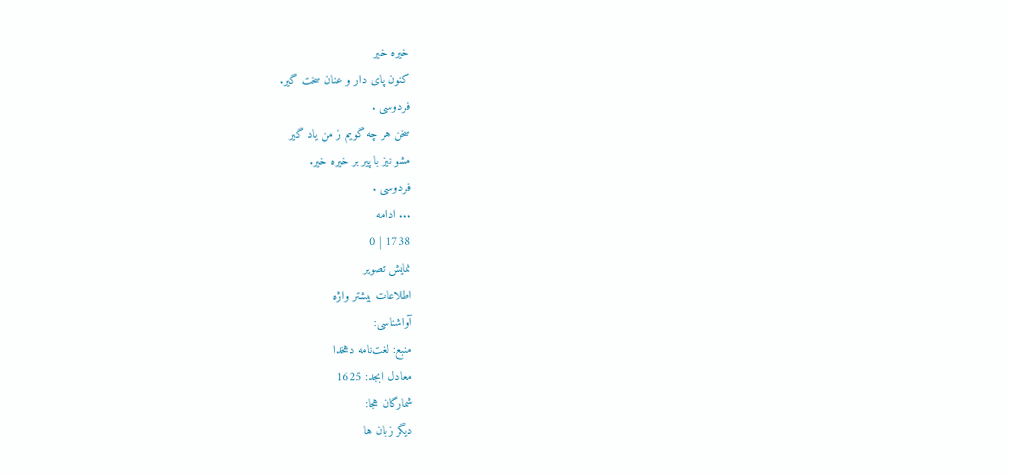خیره خیر
کنون پای دار و عنان سخت گیر.
فردوسی .
سخن هر چه گویم ز من یاد گیر
مشو نیز با پیر بر خیره خیر.
فردوسی .
... ادامه
1738 | 0
نمایش تصویر
اطلاعات بیشتر واژه
آواشناسی:
منبع: لغت‌نامه دهخدا
معادل ابجد: 1625
شمارگان هجا:
دیگر زبان ها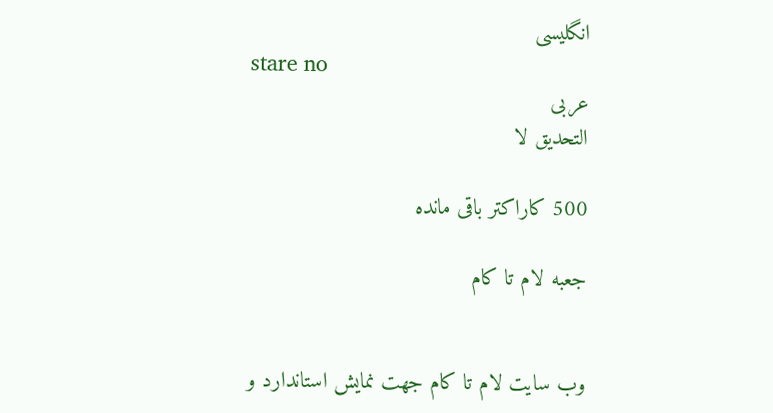انگلیسی
stare no
عربی
التحديق لا

500 کاراکتر باقی مانده

جعبه لام تا کام


وب سایت لام تا کام جهت نمایش استاندارد و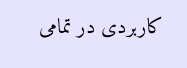کاربردی در تمامی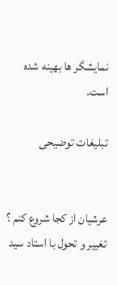نمایشگر ها بهینه شده است.

تبلیغات توضیحی


عرشیان از کجا شروع کنم ؟
تغییر و تحول با استاد سید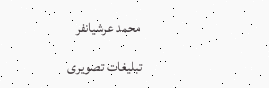محمد عرشیانفر

تبلیغات تصویری